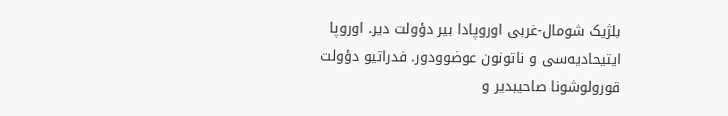بلژیک شومال-غربی اوروپادا بیر دؤولت دیر. اوروپا ایتیحادیه‌سی و ناتونون عوضوودور. فدراتیو دؤولت قورولوشونا صاحیبدیر و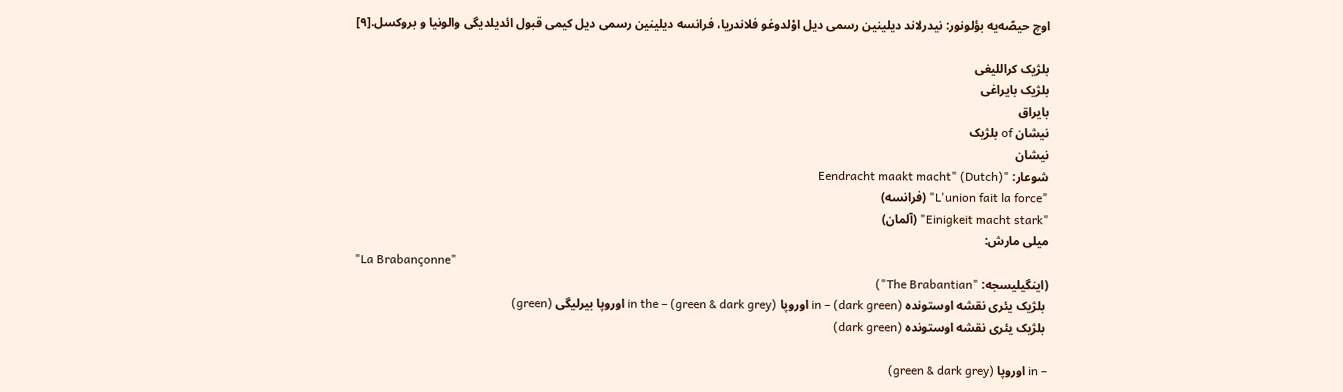اوچ حیصّه‌یه بؤلونور: نیدرلاند دیلینین رسمی دیل اوْلدوغو فلاندریا، فرانسه دیلینین رسمی دیل کیمی قبول ائدیلدیگی والونیا و بروکسل.[۹]

بلژیک کراللیغی
بلژیک بایراغی
بایراق
نیشان of بلژیک
نیشان
شوعار: "Eendracht maakt macht" (Dutch)
"L'union fait la force" (فرانسه)
"Einigkeit macht stark" (آلمان)
میلی مارش:
"La Brabançonne"
(اینگیلیسجه: "The Brabantian")
 بلژیک یئری نقشه اوستونده (dark green) – in اوروپا (green & dark grey) – in the اوروپا بیرلیگی (green)
 بلژیک یئری نقشه اوستونده (dark green)

– in اوروپا (green & dark grey)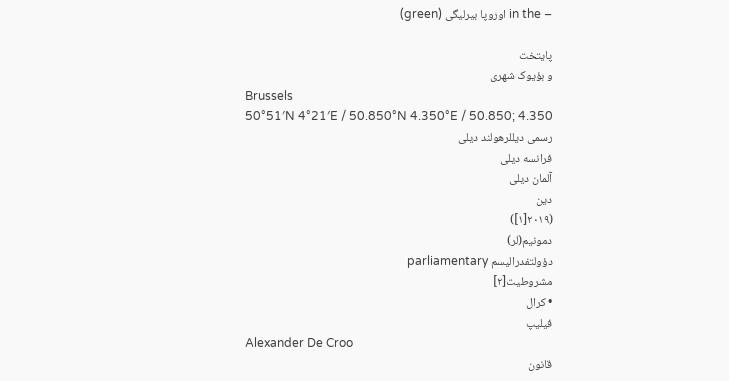– in the اوروپا بیرلیگی (green)

پایتخت
و بؤیوک شهری
Brussels
50°51′N 4°21′E / 50.850°N 4.350°E / 50.850; 4.350
رسمی دیللرهولند دیلی
فرانسه دیلی
آلمان دیلی
دین
(۲۰۱۹[۱])
دمونیم(لر)
دؤولتفدرالیسم parliamentary
مشروطیت[۲]
• کرال
فیلیپ
Alexander De Croo
قانون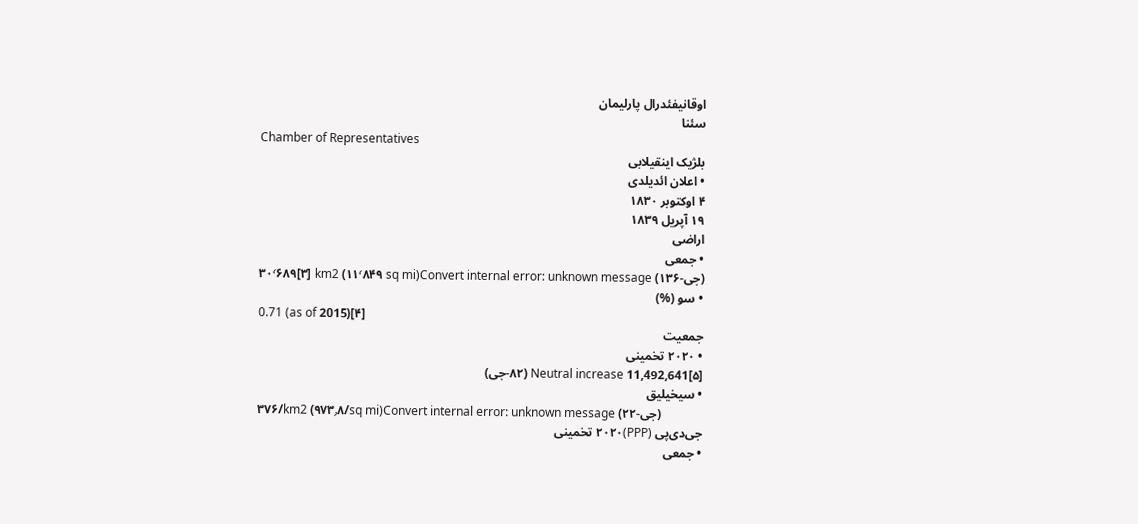اوقانیفئدرال پارلیمان
سئنا
Chamber of Representatives
بلژیک اینقیلابی
• اعلان ائدیلدی
۴ اوکتوبر ۱۸۳۰
۱۹ آپریل ۱۸۳۹
اراضی
• جمعی
۳۰٬۶۸۹[۳] km2 (۱۱٬۸۴۹ sq mi)Convert internal error: unknown message (۱۳۶-جی)
• سو (%)
0.71 (as of 2015)[۴]
جمعیت
• ۲۰۲۰ تخمینی
Neutral increase 11,492,641[۵] (۸۲-جی)
• سیخیلیق
۳۷۶/km2 (۹۷۳٫۸/sq mi)Convert internal error: unknown message (۲۲-جی)
جی‌دی‌پی (PPP)۲۰۲۰ تخمینی
• جمعی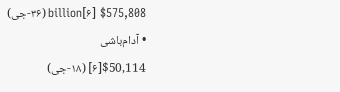$575,808 billion[۶] (۳۶-جی)
• آدام‌باشی
$50,114[۶] (۱۸-جی)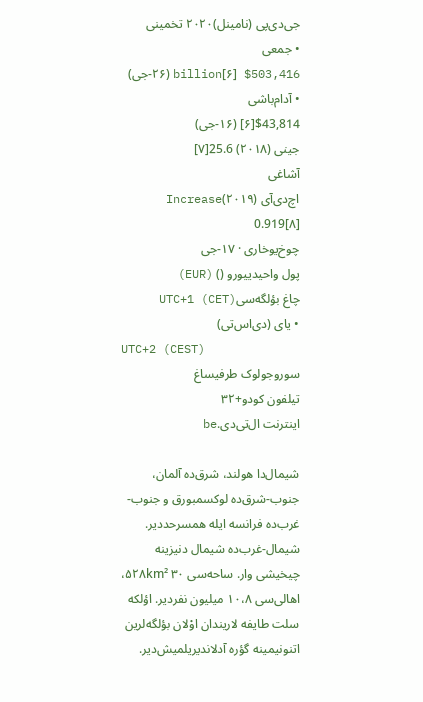جی‌دی‌پی (نامینل)۲۰۲۰ تخمینی
• جمعی
$503,416 billion[۶] (۲۶-جی)
• آدام‌باشی
$43,814[۶] (۱۶-جی)
جینی (۲۰۱۸) 25.6[۷]
آشاغی
اچ‌دی‌آی (۲۰۱۹)Increase 0.919[۸]
چوخ‌یوخاری · ۱۷-جی
پول واحیدییورو () (EUR)
چاغ بؤلگه‌سیUTC+1 (CET)
• یای (دی‌اس‌تی)
UTC+2 (CEST)
سوروجولوک طرفیساغ
تیلفون کودو+۳۲
اینترنت ال‌تی‌دی.be

شیمال‌دا هولند، شرق‌ده آلمان، جنوب-شرق‌ده لوکسمبورق و جنوب-غرب‌ده فرانسه ایله همسرحددیر. شیمال-غرب‌ده شیمال دنیزینه چیخیشی وار. ساحه‌سی ۳۰ ۵۲۸km²، اهالی‌سی ۱۰،۸ میلیون نفردیر. اؤلکه سلت طایفه لاریندان اوْلان بؤلگه‌لرین اتنونیمینه گؤره آدلاندیریلمیش‌دیر.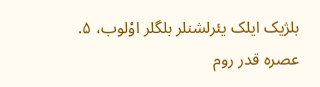بلژیک ایلک یئرلشنلر بلگلر اوْلوب، ۵. عصره قدر روم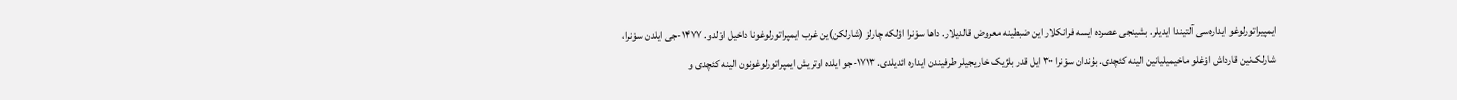ایمپیراتورلوغو ایداره‌سی آلتیندا ایدیلر. بشینجی عصرده ایسه فرانکلار این ضبطینه معروض قالدیلار. داها سوْنرا اؤلکه چارلز (شارلکن)ین غرب ایمپراتورلوغونا داخیل اوْلدو. ۱۴۷۷-جی ایلدن سوْنرا، شارلک‌نین قارداش اوْغلو ماخیمیلیانین الینه کئچدی. بۇندان سوْنرا ۳۰۰ ایل قدر بلژیک خاریجیلر طرفیندن ایداره ائدیلدی. ۱۷۱۳-جو ایلده اوتریش ایمپراتورلوغونون الینه کئچدی و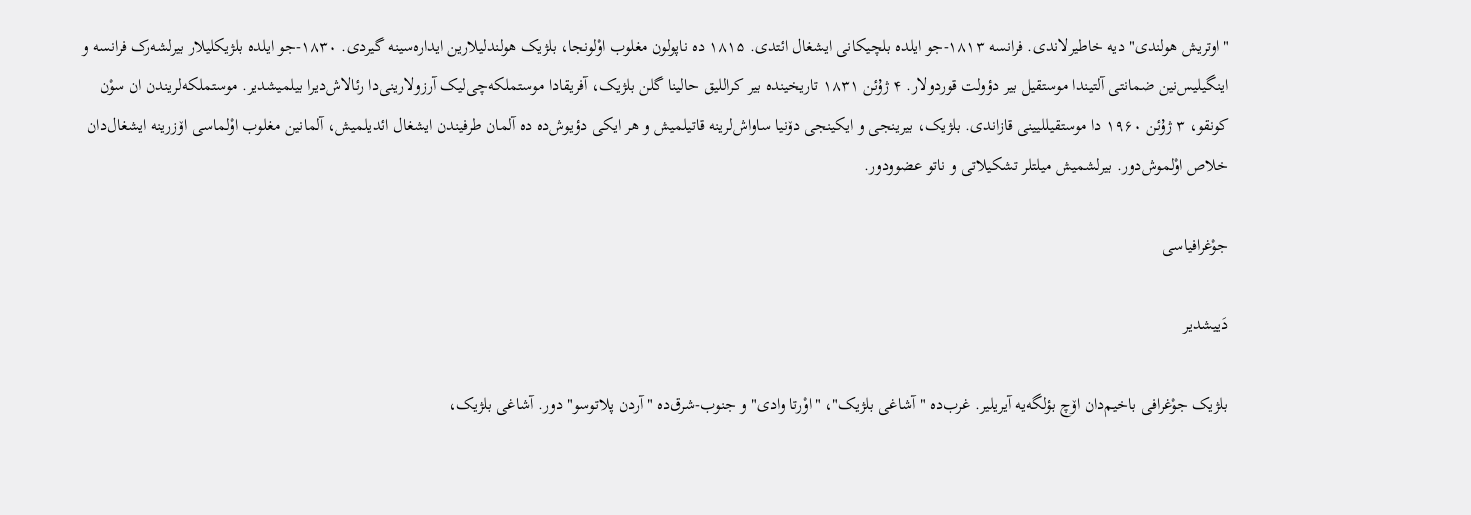"اوتریش هولندی" دیه خاطیرلاندی. فرانسه ۱۸۱۳-جو ایلده بلچیکانی ایشغال ائتدی. ۱۸۱۵ ده ناپولون مغلوب اوْلونجا، بلژیک هولندلیلارین ایداره‌سینه گیردی. ۱۸۳۰-جو ایلده بلژیکلیلار بیرلشه‌رک فرانسه و اینگیلیس‌نین ضمانتی آلتیندا موستقیل بیر دؤولت قوردولار. ۴ ژۇئن ۱۸۳۱ تاریخینده بیر کراللیق حالینا گلن بلژیک، آفریقادا موستملکه‌چی‌لیک آرزولارینی‌دا رئالاش‌دیرا بیلمیشدیر. موستملکه‌لریندن ان سوْن کونقو، ۳ ژۇئن ۱۹۶۰ دا موستقیللیینی قازاندی. بلژیک، بیرینجی و ایکینجی دۆنیا ساواش‌لرینه قاتیلمیش و هر ایکی دؤیوش‌ده ده آلمان طرفیندن ایشغال ائدیلمیش، آلمانین مغلوب اوْلماسی اۆزرینه ایشغال‌دان خلاص اوْلموش‌دور. بیرلشمیش میلتلر تشکیلاتی و ناتو عضوودور.

جوْغرافیاسی

دَییشدیر

بلژیک جوْغرافی باخیم‌دان اۆچ بؤلگه‌یه آیریلیر. غرب‌ده "آشاغی بلژیک"، "اوْرتا وادی" و جنوب-شرق‌ده "آردن پلاتوسو"دور. آشاغی بلژیک،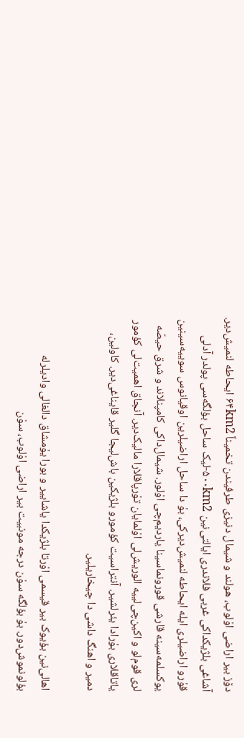دۆز بیر اراضی اوْلوب، هولند و شیمال دنیزی طرفیندن تخمیناً ۶۴km2 ایحاطه لنمیش‌دیر. آشاغی بلژیکداکی غربی فلاندری ایالتی‌نین ۵۰۰km2-لیک ساحل بؤلگه‌سی پولدر آدلی قۇرو اراضیلری ایله ایحاطه لنمیش‌دیرکی، بۇ دا ساحل اراضیلرین اوقیانوس سوییه‌سینین یوکسلمه‌سینه قارشی قورونماسینا یاردیم‌چی اوْلور. شیمال‌داکی کامپنلاند و شرق حیصّه لری قوم‌لو و اکین‌چی‌لییه الوریش‌لی اوْلمایان توْرپاقلارا مالیک‌دیر. آنجاق اهمیت‌لی کؤمور یاتاقلاری بۇرادا یئرلشیر. آنتراسیت کؤمورو بلژیکین باش‌لیجا گلیر قایناغی‌دیر. کاولین، دمیر و اهنگ داشی دا چیخاریلیر.

اهالی‌نین بؤیوک بیر قیسمی اوْرتا بلژیکدا یاشاییر و بورا یۇمشاق دالغالی وادیلرله بؤلونموش‌دور. بۇ بؤلگه سوْن درجه مونبیت بیر اراضی اوْلوب، سوْن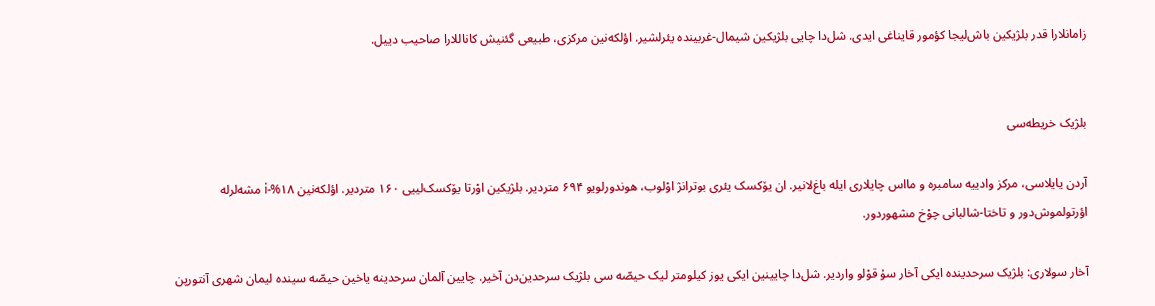زامانلارا قدر بلژیکین باش‌لیجا کؤمور قایناغی ایدی. شل‌دا چایی بلژیکین شیمال-غربینده یئرلشیر. اؤلکه‌نین مرکزی، طبیعی گئنیش کاناللارا صاحیب دییل.


بلژیک خریطه‌سی

آردن یایلاسی، مرکز وادییه سامبره و مااس چایلاری ایله باغ‌لانیر. ان یۆکسک یئری بوترانژ اوْلوب، هوندورلویو ۶۹۴ متردیر. بلژیکین اوْرتا یۆکسک‌لییی ۱۶۰ متردیر. اؤلکه‌نین ۱۸%-i مشه‌لرله اؤرتولموش‌دور و تاختا-شالبانی چوْخ مشهوردور.

آخار سولاری: بلژیک سرحدینده ایکی آخار سۇ قوْلو واردیر. شل‌دا چایینین ایکی یوز کیلومتر لیک حیصّه سی بلژیک سرحدین‌دن آخیر. چایین آلمان سرحدینه یاخین حیصّه سینده لیمان شهری آنتورپن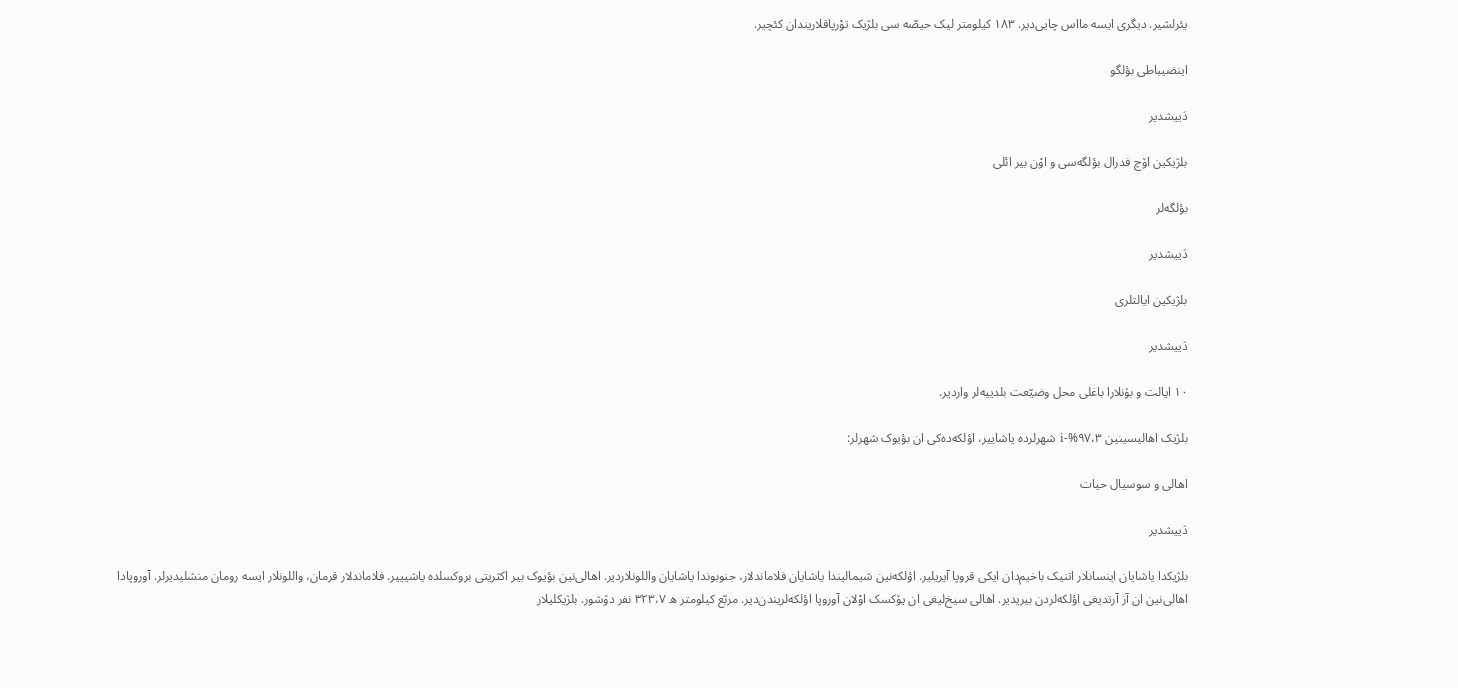یئرلشیر. دیگری ایسه مااس چایی‌دیر. ۱۸۳ کیلومتر لیک حیصّه سی بلژیک توْرپاقلاریندان کئچیر.

اینضیباطی بؤلگو

دَییشدیر

بلژیکین اۆچ فدرال بؤلگه‌سی و اوْن بیر ائلی

بؤلگه‌لر

دَییشدیر

بلژیکین ایالتلری

دَییشدیر

۱۰ ایالت و بۇنلارا باغلی محل وضیّعت بلدییه‌لر واردیر.

بلژیک اهالیسینین ۹۷،۳%-i شهرلرده یاشاییر، اؤلکه‌ده‌کی ان بؤیوک شهرلر:

اهالی و سوسیال حیات

دَییشدیر

بلژیکدا یاشایان اینسانلار اتنیک باخیم‌دان ایکی قروپا آیریلیر. اؤلکه‌نین شیمالیندا یاشایان فلاماندلار، جنوبوندا یاشایان واللونلاردیر. اهالی‌نین بؤیوک بیر اکثریتی بروکسلده یاشیییر. فلاماندلار قرمان، واللونلار ایسه رومان منشلیدیرلر. آوروپادا اهالی‌نین ان آز آرتدیغی اؤلکه‌لردن بیریدیر. اهالی سیخ‌لیغی ان یۆکسک اوْلان آوروپا اؤلکه‌لریندن‌دیر. مربّع کیلومتر ه ۳۲۳،۷ نفر دۆشور. بلژیکلیلار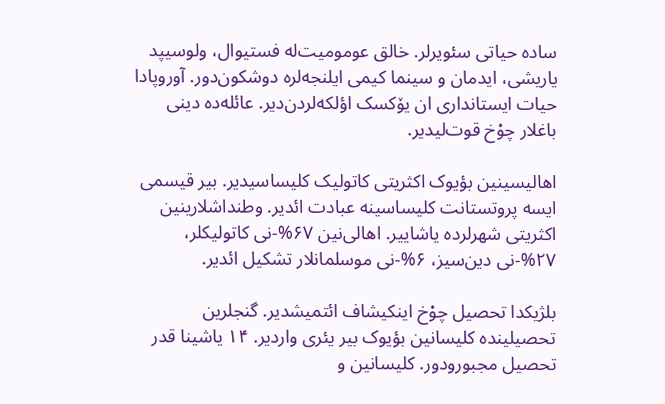ساده حیاتی سئویرلر. خالق عومومیت‌له فستیوال، ولوسیپد یاریشی، ایدمان و سینما کیمی ایلنجه‌لره دوشکون‌دور. آوروپادا حیات ایستانداری ان یۆکسک اؤلکه‌لردن‌دیر. عائله‌ده دینی باغلار چوْخ قوت‌لیدیر.

اهالیسینین بؤیوک اکثریتی کاتولیک کلیساسیدیر. بیر قیسمی ایسه پروتستانت کلیساسینه عبادت ائدیر. وطنداشلارینین اکثریتی شهرلرده یاشاییر. اهالی‌نین ۶۷%-نی کاتولیکلر، ۲۷%-نی دین‌سیز، ۶%-نی موسلمانلار تشکیل ائدیر.

بلژیکدا تحصیل چوْخ اینکیشاف ائتمیشدیر. گنجلرین تحصیلینده کلیسانین بؤیوک بیر یئری واردیر. ۱۴ یاشینا قدر تحصیل مجبورودور. کلیسانین و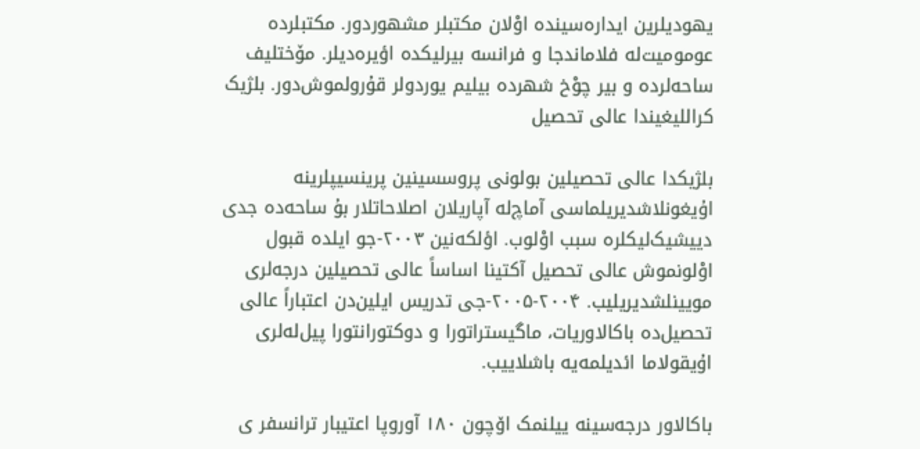یهودیلرین ایداره‌سینده اوْلان مکتبلر مشهوردور. مکتبلرده عومومیت‌له فلاماندجا و فرانسه بیرلیکده اؤیره‌دیلر. مۆختلیف ساحه‌لرده و بیر چوْخ شهرده بیلیم یوردولر قۇرولموش‌دور. بلژیک کراللیغیندا عالی تحصیل

بلژیکدا عالی تحصیلین بولونی پروسسینین پرینسیپلرینه اۇیغونلاشدیریلماسی آماچ‌له آپاریلان اصلاحاتلار بۇ ساحه‌ده جدی دییشیک‌لیکلره سبب اوْلوب. اؤلکه‌نین ۲۰۰۳-جو ایلده قبول اوْلونموش عالی تحصیل آکتینا اساساً عالی تحصیلین درجه‌لری مویینلشدیریلیب. ۲۰۰۴-۲۰۰۵-جی تدریس ایلین‌دن اعتباراً عالی تحصیل‌ده باکالاوریات، ماگیستراتورا و دوکتورانتورا پیل‌له‌لری اۇیقولاما ائدیلمه‌یه باشلاییب.

باکالاور درجه‌سینه ییلنمک اۆچون ۱۸۰ آوروپا اعتیبار ترانسفر ی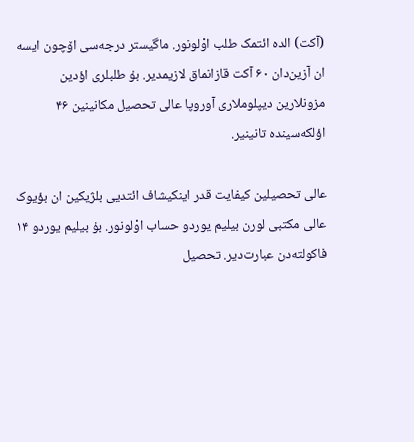(آکت) الده ائتمک طلب اوْلونور. ماگیستر درجه‌سی اۆچون ایسه ان آزین‌دان ۶۰ آکت قازانماق لازیمدیر. بۇ طلبلری اؤدین مزونلارین دیپلوملاری آوروپا عالی تحصیل مکانینین ۴۶ اؤلکه‌سینده تانینیر.

عالی تحصیلین کیفایت قدر اینکیشاف ائتدیی بلژیکین ان بؤیوک عالی مکتبی لورن بیلیم یوردو حساب اوْلونور. بۇ بیلیم یوردو ۱۴ فاکولته‌دن عبارت‌دیر. تحصیل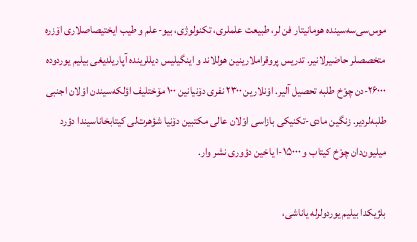موس‌سی‌سه‌سینده هومانیتار فن لر، طبیعت علملری، تکنولوژی، بیو-علم و طیب ایختیصاصلاری اۆزره متخصصلر حاضیرلانیر. تدریس پروقراملارینین هوللاند و اینگیلیس دیللرینده آپاریلدیغی بیلیم یوردوده ۲۶۰۰۰-دن چوْخ طلبه تحصیل آلیر. اوْنلارین ۲۳۰۰ نفری دۆنیانین ۱۰۰ مۆختلیف اؤلکه‌سیندن اوْلان اجنبی طلبه‌لردیر. زنگین مادی-تکنیکی بازاسی اوْلان عالی مکتبین دۆنیا شؤهرت‌لی کیتابخاناسیندا دؤرد میلیون‌دان چوْخ کیتاب و ۱۵۰۰۰-ا یاخین دؤوری نشر وار.

بلژیکدا بیلیم یوردولرله یاناشی،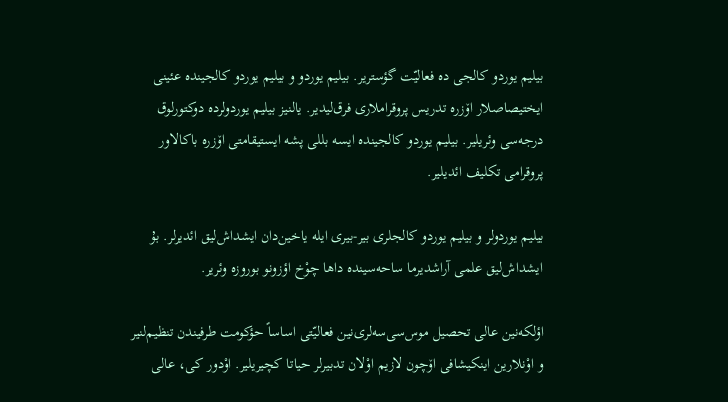بیلیم یوردو کالجی ده فعالیّت گؤستریر. بیلیم یوردو و بیلیم یوردو کالجینده عئینی ایختیصاصلار اۆزره تدریس پروقراملاری فرق‌لیدیر. یالنیز بیلیم یوردولرده دوکتورلوق درجه‌سی وئریلیر. بیلیم یوردو کالجینده ایسه بللی پشه ایستیقامتی اۆزره باکالاور پروقرامی تکلیف ائدیلیر.

بیلیم یوردولر و بیلیم یوردو کالجلری بیر-بیری ایله یاخین‌دان ایشداش‌لیق ائدیرلر. بۇ ایشداش‌لیق علمی آراشدیرما ساحه‌سینده داها چوْخ اؤزونو بوروزه وئریر.

اؤلکه‌نین عالی تحصیل موس‌سی‌سه‌لری‌نین فعالیّتی اساساً حؤکومت طرفیندن تنظیم‌لنیر و اوْنلارین اینکیشافی اۆچون لازیم اوْلان تدبیرلر حیاتا کچیریلیر. اوْدور کی، عالی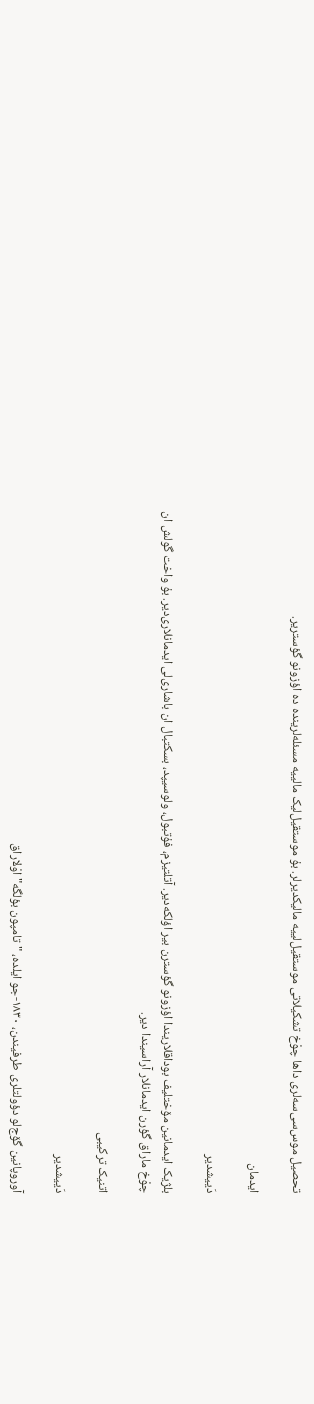تحصیل موس‌سی‌سه‌لری داها چوْخ تشکیلاتی موستقیل‌لییه مالیکدیرلر. بۇ موستقیل‌لیک مالییه مسئله‌لرینده ده اؤزونو گؤستریر.

ایدمان

دَییشدیر

بلژیک ایدمانین مۆختلیف بوداقلاریندا اؤزونو گؤسترن بیر اؤلکه‌دیر. آتلتیزم، فۇتبول، ولوسیپد، بسکتبال ان باشاری‌لی ایدمانلاری‌دیر. بۇ واخت گولش ان چوْخ ماراق گؤرن ایدمانلار آراسیندا دیر.

اتنیک ترکیبی

دَییشدیر

آوروپانین گۆج‌لو دؤولتلری طرفیندن، ۱۸۳۰-جو ایلده، "تامپون بؤلگه" اوْلاراق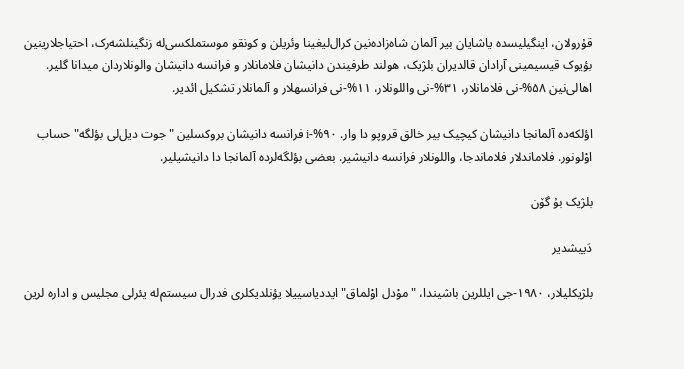قۇرولان، اینگیلیسده یاشایان بیر آلمان شاه‌زاده‌نین کرال‌لیغینا وئریلن و کونقو موستملکسی‌له زنگینلشه‌رک، احتیاجلارینین بؤیوک قیسیمینی آرادان قالدیران بلژیک، هولند طرفیندن دانیشان فلامانلار و فرانسه دانیشان والونلاردان میدانا گلیر. اهالی‌نین ۵۸%-نی فلامانلار، ۳۱%-نی واللونلار، ۱۱%-نی فرانسهلار و آلمانلار تشکیل ائدیر.

اؤلکه‌ده آلمانجا دانیشان کیچیک بیر خالق قروپو دا وار. ۹۰%-i فرانسه دانیشان بروکسلین "جوت دیل‌لی بؤلگه" حساب اوْلونور. فلاماندلار فلاماندجا، واللونلار فرانسه دانیشیر. بعضی بؤلگه‌لرده آلمانجا دا دانیشیلیر.

بلژیک بۇ گۆن

دَییشدیر

بلژیکلیلار، ۱۹۸۰-جی ایللرین باشیندا، "موْدل اوْلماق" ایددیاسییلا یؤنلدیکلری فدرال سیستم‌له یئرلی مجلیس و اداره لرین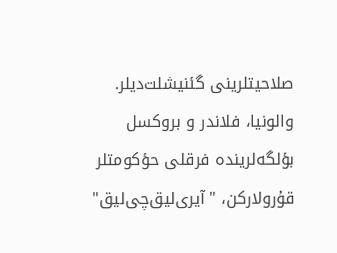صلاحیتلرینی گئنیشلت‌دیلر. والونیا، فلاندر و بروکسل بؤلگه‌لرینده فرقلی حؤکومتلر قۇرولارکن، "آیری‌لیق‌چی‌لیق"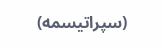(سپراتیسمه)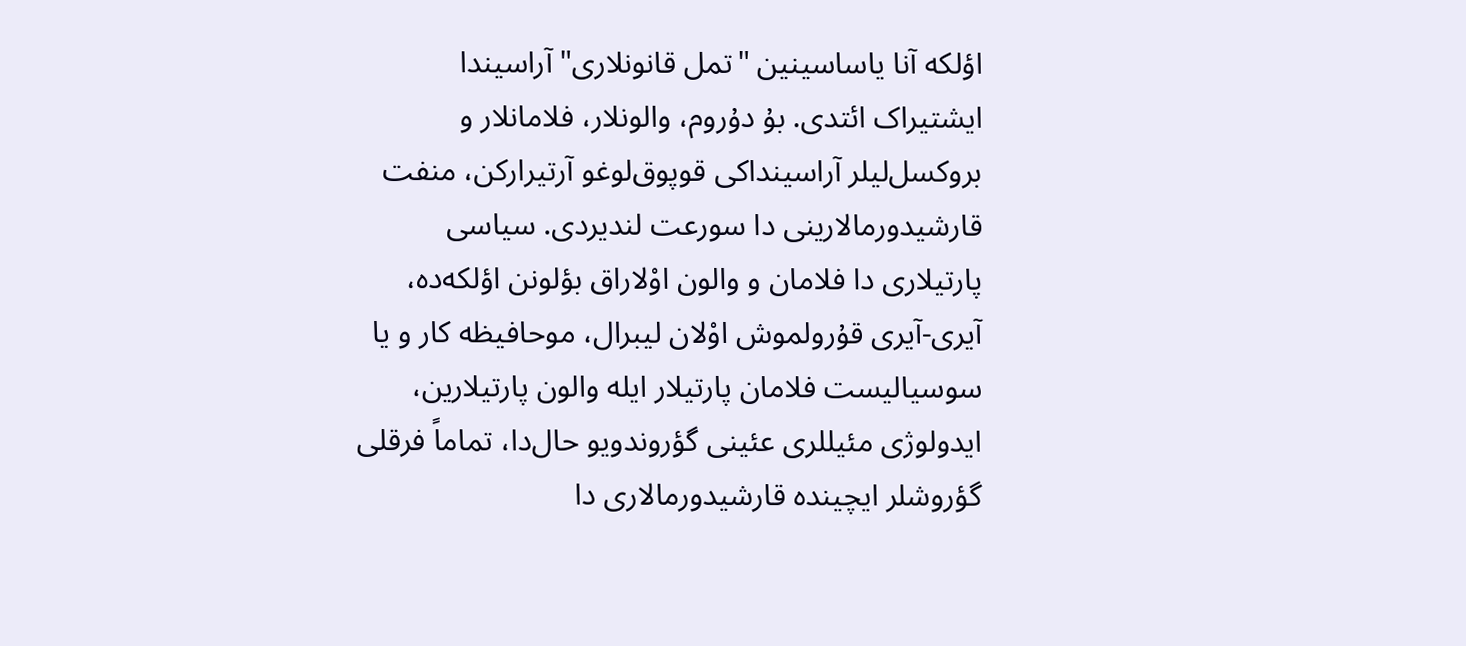اؤلکه آنا یاساسینین "تمل قانونلاری" آراسیندا ایشتیراک ائتدی. بۇ دۇروم، والونلار، فلامانلار و بروکسل‌لیلر آراسینداکی قوپوق‌لوغو آرتیرارکن، منفت قارشیدورمالارینی دا سورعت لندیردی. سیاسی پارتیلاری دا فلامان و والون اوْلاراق بؤلونن اؤلکه‌ده، آیری-آیری قۇرولموش اوْلان لیبرال، موحافیظه کار و یا سوسیالیست فلامان پارتیلار ایله والون پارتیلارین، ایدولوژی مئیللری عئینی گؤروندویو حال‌دا، تماماً فرقلی گؤروشلر ایچینده قارشیدورمالاری دا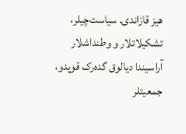هیز قازاندی. سیاست‌چیلر، تشکیلاتلار و وطنداشلار آراسیندا دیالوق گده‌رک قوپدو، جمعیتلر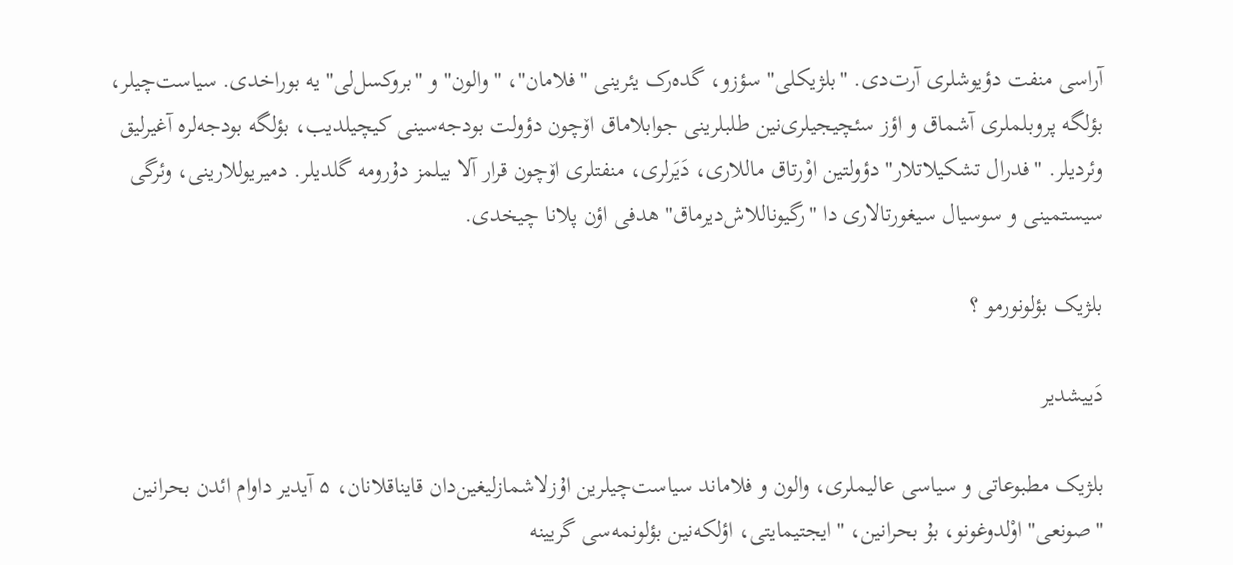آراسی منفت دؤیوشلری آرت‌دی. "بلژیکلی" سؤزو، گده‌رک یئرینی "فلامان"، "والون" و "بروکسل‌لی"یه بوراخدی. سیاست‌چیلر، بؤلگه پروبلملری آشماق و اؤز سئچیجیلری‌نین طلبلرینی جوابلاماق اۆچون دؤولت بودجه‌سینی کیچیلدیب، بؤلگه بودجه‌لره آغیرلیق وئردیلر. "فدرال تشکیلاتلار" دؤولتین اوْرتاق ماللاری، دَیَرلری، منفتلری اۆچون قرار آلا بیلمز دۇرومه گلدیلر. دمیریوللارینی، وئرگی سیستمینی و سوسیال سیغورتالاری دا "رگیوناللاش‌دیرماق" هدفی اؤن پلانا چیخدی.

بلژیک بؤلونورمو ؟

دَییشدیر

بلژیک مطبوعاتی و سیاسی عالیملری، والون و فلاماند سیاست‌چیلرین اۇزلاشمازلیغین‌دان قایناقلانان، ۵ آیدیر داوام ائدن بحرانین "صونعی" اوْلدوغونو، بۇ بحرانین، "ایجتیمایتی، اؤلکه‌نین بؤلونمه‌سی گریینه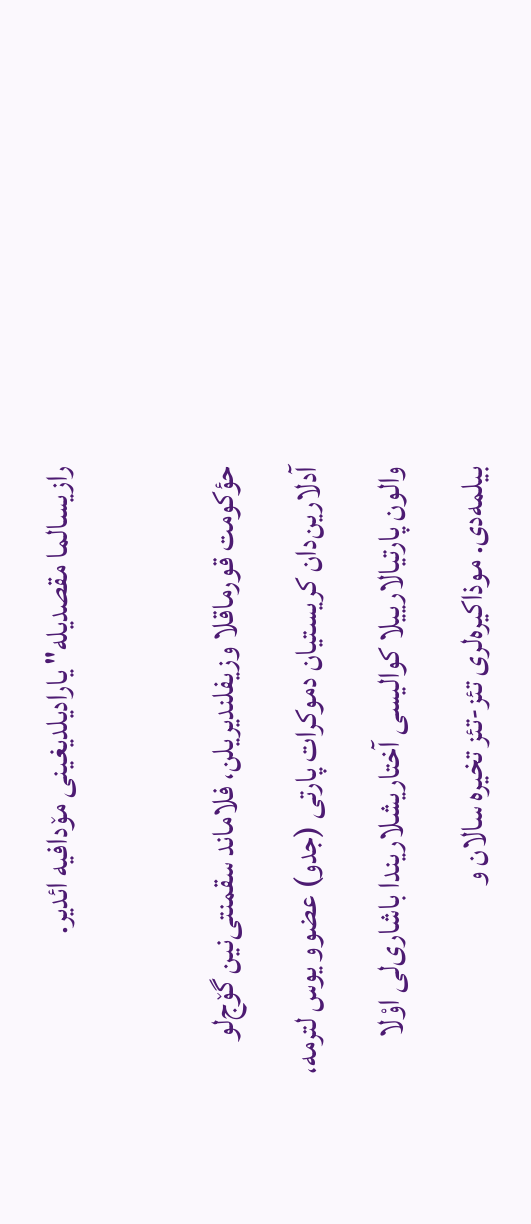رازیسالما مقصدیله" یارادیلدیغینی مۆدافیه ائدیر.

حؤکومت قورماقلا وزیفلندیریلن، فلاماند سقمنتی‌نین گۆج‌لو آدلارین‌دان کریستیان دموکرات پارتی (جدو) عضوو یوس لترمه، والون پارتیالارییلا کوالیسی آختاریشلاریندا باشاری‌لی اوْلا بیلمه‌دی. موذاکیره‌لری تئز-تئز تخیره سالان و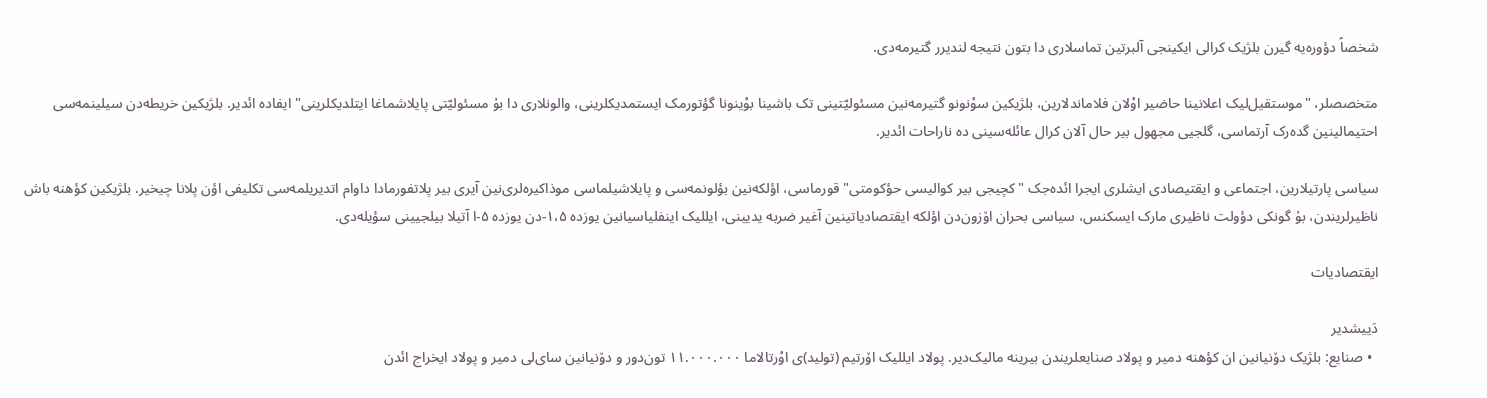شخصاً دؤوره‌یه گیرن بلژیک کرالی ایکینجی آلبرتین تماسلاری دا بتون نتیجه لندیرر گتیرمه‌دی.

متخصصلر، "موستقیل‌لیک اعلانینا حاضیر اوْلان فلاماندلارین، بلژیکین سوْنونو گتیرمه‌نین مسئولیّتینی تک باشینا بوْینونا گؤتورمک ایستمدیکلرینی، والونلاری دا بۇ مسئولیّتی پایلاشماغا ایتلدیکلرینی" ایفاده ائدیر. بلژیکین خریطه‌دن سیلینمه‌سی احتیمالینین گده‌رک آرتماسی، گلجیی مجهول بیر حال آلان کرال عائله‌سینی ده ناراحات ائدیر.

سیاسی پارتیلارین، اجتماعی و ایقتیصادی ایشلری ایجرا ائده‌جک "کچیجی بیر کوالیسی حؤکومتی" قورماسی، اؤلکه‌نین بؤلونمه‌سی و پایلاشیلماسی موذاکیره‌لری‌نین آیری بیر پلاتفورمادا داوام اتدیریلمه‌سی تکلیفی اؤن پلانا چیخیر. بلژیکین کؤهنه باش ناظیرلریندن، بۇ گونکی دؤولت ناظیری مارک ایسکنس، سیاسی بحران اۆزون‌دن اؤلکه ایقتصادیاتینین آغیر ضربه یدیینی، ایللیک اینفلیاسیانین یوزده ۱،۵-دن یوزده ۵-ا آتیلا بیلجیینی سؤیله‌دی.

ایقتصادیات

دَییشدیر
  • صنایع: بلژیک دۆنیانین ان کؤهنه دمیر و پولاد صنایعلریندن بیرینه مالیک‌دیر. پولاد ایللیک اۆرتیم (تولید)ی اوْرتالاما ۱۱.۰۰۰.۰۰۰ تون‌دور و دۆنیانین سای‌لی دمیر و پولاد ایخراج ائدن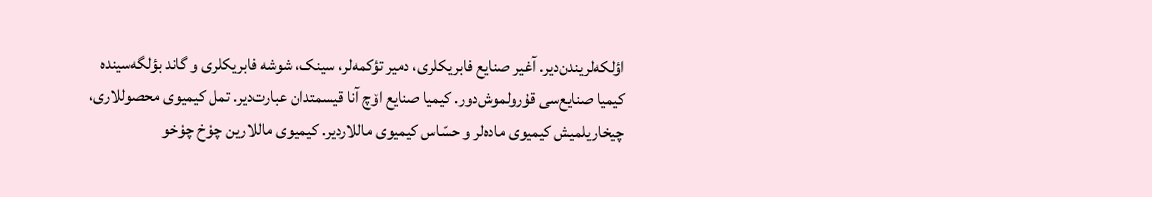اؤلکه‌لریندن‌دیر. آغیر صنایع فابریکلری، دمیر تؤکمه‌لر، سینک، شوشه فابریکلری و گاند بؤلگه‌سینده کیمیا صنایع‌سی قۇرولموش‌دور. کیمیا صنایع اۆچ آنا قیسمتدان عبارت‌دیر. تمل کیمیوی محصوللاری، چیخاریلمیش کیمیوی ماده‌لر و حسّاس کیمیوی ماللاردیر. کیمیوی ماللارین چوْخ چوْخو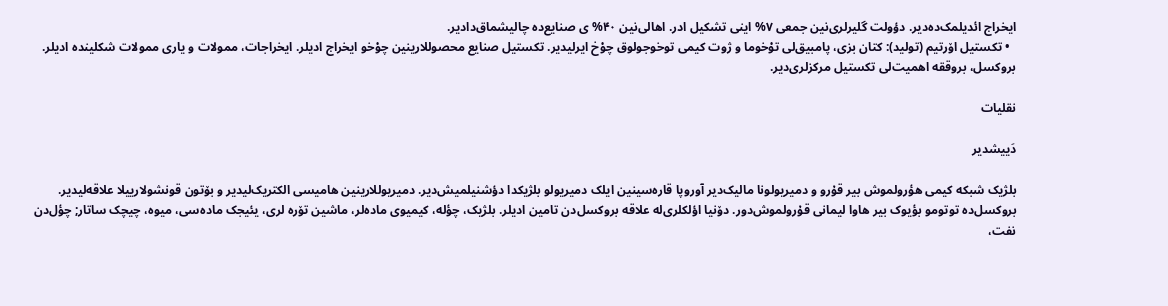ایخراج ائدیلمک‌ده‌دیر. دؤولت گلیرلری‌نین جمعی ۷% اینی تشکیل ادر. اهالی‌نین ۴۰% ی صنایع‌ده چالیشماق‌دادیر.
  • تکستیل اۆرتیم (تولید): کتان بزی، پامبیق‌لی توْخوما و ژوت کیمی توخوجولوق چوْخ ایرلیدیر. تکستیل صنایع محصوللارینین چوْخو ایخراج ادیلر. ایخراجات، ممولات و یاری ممولات شکلینده ادیلر. بروکسل، بروققه اهمیت‌لی تکستیل مرکزلری‌دیر.

نقلیات

دَییشدیر

بلژیک شبکه کیمی هؤرولموش بیر قۇرو و دمیریولونا مالیک‌دیر آوروپا قاره‌سینین ایلک دمیریولو بلژیکدا دؤشنیلمیش‌دیر. دمیریوللارینین هامیسی الکتریک‌لیدیر و بۆتون قونشولارییلا علاقه‌لیدیر. بروکسل‌ده توتومو بؤیوک بیر هاوا لیمانی قۇرولموش‌دور. دۆنیا اؤلکلری‌له علاقه بروکسل‌دن تامین ادیلر. بلژیک، چؤله، کیمیوی ماده‌لر، ماشین تۆره لری، یئیجک ماده‌سی، میوه، چیچک ساتار; چؤل‌دن نفت،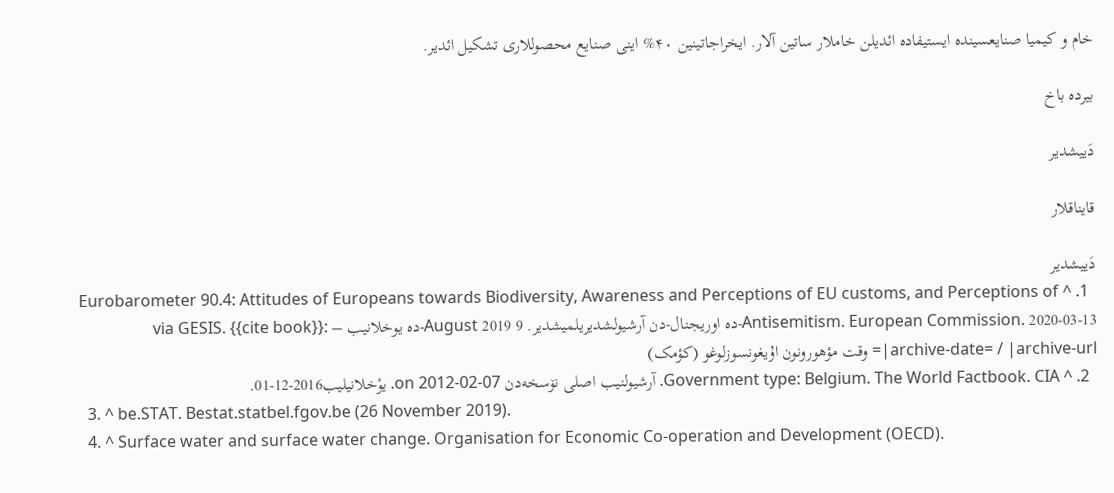خام و کیمیا صنایعسینده ایستیفاده ائدیلن خاملار ساتین آلار. ایخراجاتینین ۴۰% اینی صنایع محصوللاری تشکیل ائدیر.

بیرده باخ

دَییشدیر

قایناقلار

دَییشدیر
  1. ^ Eurobarometer 90.4: Attitudes of Europeans towards Biodiversity, Awareness and Perceptions of EU customs, and Perceptions of Antisemitism. European Commission. 2020-03-13-ده اوریجنال-دن آرشیولشدیریلمیشدیر. 9 August 2019-ده یوخلانیب – via GESIS. {{cite book}}: |archive-date= / |archive-url= وقت مؤهورونون اۇیغونسوزلوغو (کؤمک)
  2. ^ Government type: Belgium. The World Factbook. CIA. آرشیولنیب اصلی نۆسخه‌دن on 2012-02-07. یوْخلانیلیب2016-12-01.
  3. ^ be.STAT. Bestat.statbel.fgov.be (26 November 2019).
  4. ^ Surface water and surface water change. Organisation for Economic Co-operation and Development (OECD).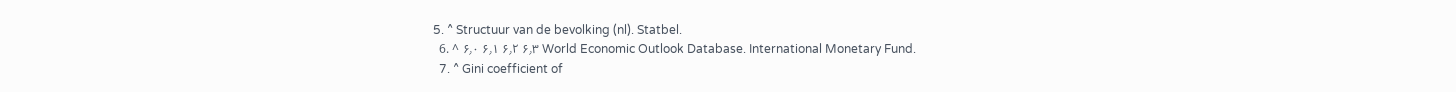5. ^ Structuur van de bevolking (nl). Statbel.
  6. ^ ۶٫۰ ۶٫۱ ۶٫۲ ۶٫۳ World Economic Outlook Database. International Monetary Fund.
  7. ^ Gini coefficient of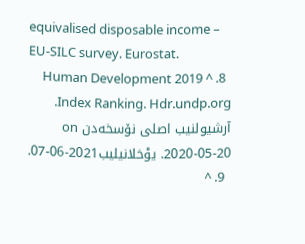equivalised disposable income – EU-SILC survey. Eurostat.
  8. ^ 2019 Human Development Index Ranking. Hdr.undp.org. آرشیولنیب اصلی نۆسخه‌دن on 2020-05-20. یوْخلانیلیب2021-06-07.
  9. ^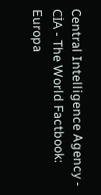Central Intelligence Agency - CİA - The World Factbook: Europa